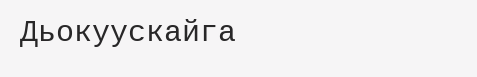Дьокуускайга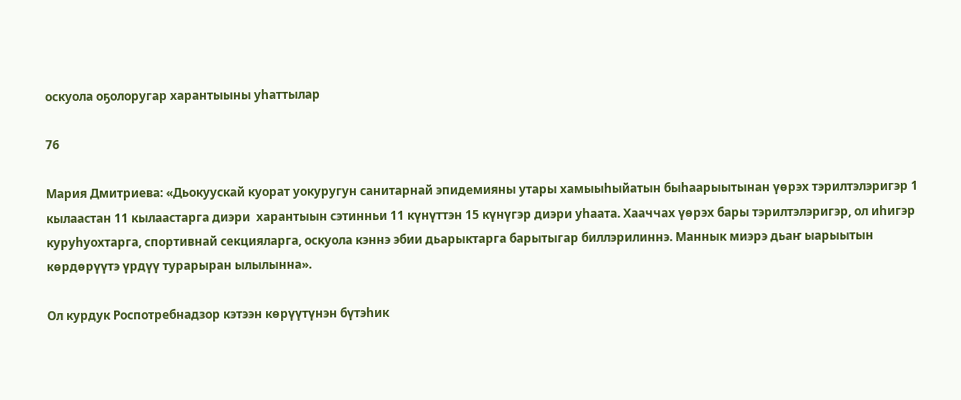оскуола оҕолоругар харантыыны уһаттылар

76

Мария Дмитриева: «Дьокуускай куорат уокуругун санитарнай эпидемияны утары хамыыһыйатын быһаарыытынан үөрэх тэрилтэлэригэр 1 кылаастан 11 кылаастарга диэри  харантыын сэтинньи 11 күнүттэн 15 күнүгэр диэри уһаата. Хааччах үөрэх бары тэрилтэлэригэр, ол иһигэр куруһуохтарга, спортивнай секцияларга, оскуола кэннэ эбии дьарыктарга барытыгар биллэрилиннэ. Маннык миэрэ дьаҥ ыарыытын көрдөрүүтэ үрдүү турарыран ылылынна».

Ол курдук Роспотребнадзор кэтээн көрүүтүнэн бүтэһик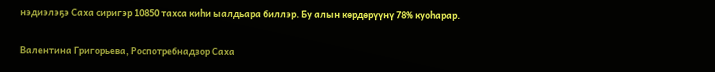нэдиэлэҕэ Саха сиригэр 10850 тахса киһи ыалдьара биллэр. Бу алын көрдөрүүнү 78% куоһарар.

Валентина Григорьева, Роспотребнадзор Саха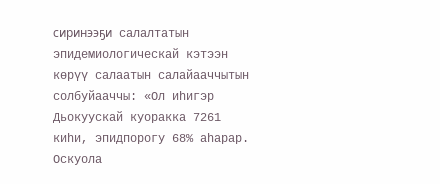сиринээҕи салалтатын эпидемиологическай кэтээн көрүү салаатын салайааччытын солбуйааччы: «Ол иһигэр Дьокуускай куоракка 7261 киһи, эпидпорогу 68% аһарар. Оскуола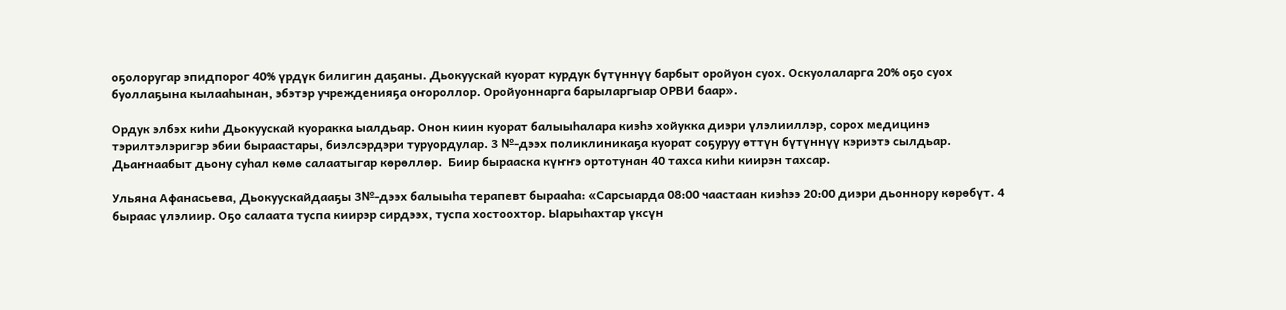оҕолоругар эпидпорог 40% үрдүк билигин даҕаны. Дьокуускай куорат курдук бүтүннүү барбыт оройуон суох. Оскуолаларга 20% оҕо суох буоллаҕына кылааһынан, эбэтэр учрежденияҕа оҥороллор. Оройуоннарга барыларгыар ОРВИ баар».

Ордук элбэх киһи Дьокуускай куоракка ыалдьар. Онон киин куорат балыыһалара киэһэ хойукка диэри үлэлииллэр, сорох медицинэ тэрилтэлэригэр эбии быраастары, биэлсэрдэри туруордулар. 3 №-дээх поликлиникаҕа куорат соҕуруу өттүн бүтүннүү кэриэтэ сылдьар. Дьаҥнаабыт дьону суһал көмө салаатыгар көрөллөр.  Биир бырааска күҥҥэ ортотунан 40 тахса киһи киирэн тахсар.

Ульяна Афанасьева, Дьокуускайдааҕы 3№-дээх балыыһа терапевт бырааһа: «Сарсыарда 08:00 чаастаан киэһээ 20:00 диэри дьоннору көрөбүт. 4 быраас үлэлиир. Оҕо салаата туспа киирэр сирдээх, туспа хостоохтор. Ыарыһахтар үксүн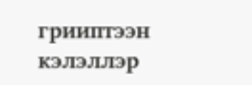грииптээн кэлэллэр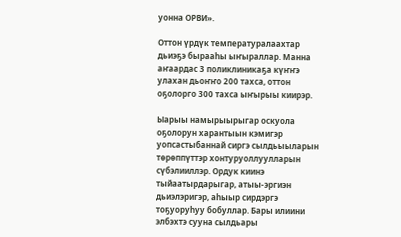уонна ОРВИ».

Оттон үрдүк температуралаахтар дьиэҕэ бырааһы ыҥыраллар. Манна аҥаардас 3 поликлиникаҕа күҥҥэ улахан дьоҥҥо 200 тахса, оттон оҕолорго 300 тахса ыҥырыы киирэр.

Ыарыы намырыырыгар оскуола оҕолорун харантыын кэмигэр уопсастыбаннай сиргэ сылдьыыларын төрөппүттэр хонтуруоллуулларын  сүбэлииллэр. Ордук киинэ тыйаатырдарыгар, атыы-эргиэн дьиэлэригэр, аһыыр сирдэргэ тоҕуоруһуу бобуллар. Бары илиини элбэхтэ сууна сылдьары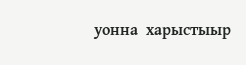уонна  харыстыыр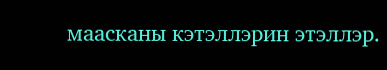маасканы кэтэллэрин этэллэр.